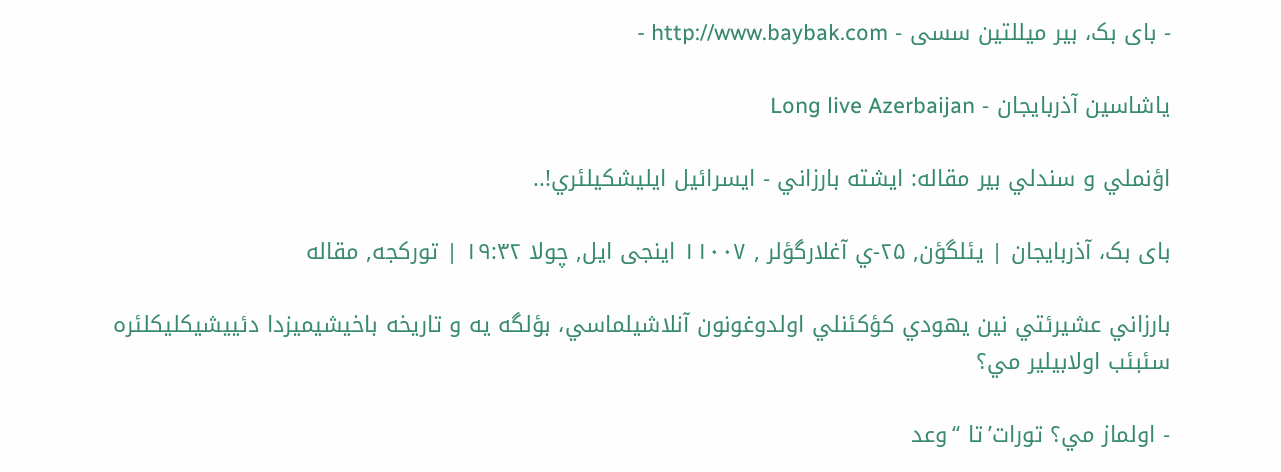- بای بک، بیر میللتین سسی - http://www.baybak.com -

یاشاسین آذربایجان - Long live Azerbaijan

اؤنملي و سندلي بير مقاله: ايشته بارزاني - ايسرائيل ايليشکيلئري!..

بای بک، آذربایجان | يئلگؤن, ۲۵-ي آغلارگؤلر , ۱۱۰۰۷ اینجی ایل, چولا ۱۹:۳۲ | تورکجه, مقاله

بارزاني عشيرئتي نين يهودي کؤکئنلي اولدوغونون آنلاشيلماسي، بؤلگه يه و تاريخه باخيشيميزدا دئييشيکليکلئره سئبئب اولابيلير مي؟

- اولماز مي؟ تورات’تا ‘‘وعد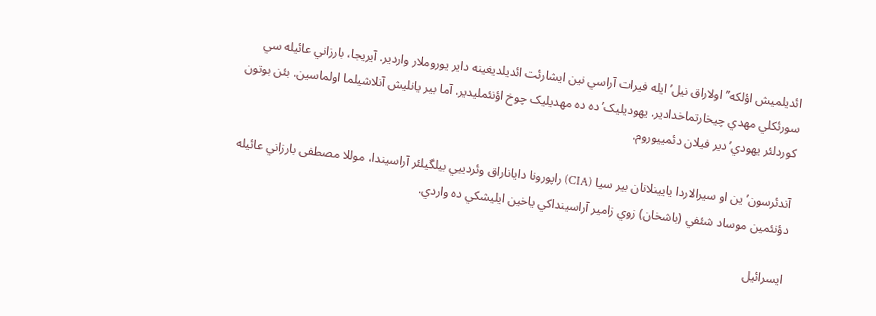ائديلميش اؤلکه’’ اولاراق نيل’ایله فيرات آراسي نين ايشارئت ائديلديغينه داير يوروملار واردير. آيريجا، بارزاني عائیله سي سورئکلي مهدي چيخارتماخدادير. يهوديليک’ده ده مهديليک چوخ اؤنئمليدير. آما بير يانليش آنلاشيلما اولماسين. بئن بوتون کوردلئر يهودي’دير فيلان دئمييوروم.

آندئرسون’ين او سيرالاردا يايينلانان بير سيا (CIA) راپورونا داياناراق وئرديیي بيلگيلئر آراسيندا، موللا مصطفی بارزاني عائیله دؤنئمين موساد شئفي (باشخان) زوي زامير آراسينداکي ياخين ايليشکي ده واردي.

ايسرائيل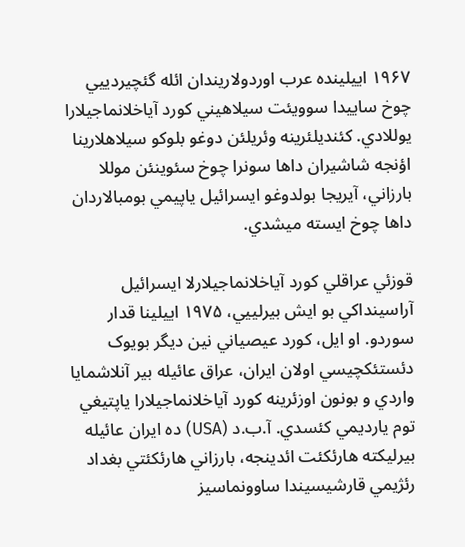۱۹۶۷ اييلينده عرب اوردولاريندان ائله گئچيرديیي چوخ ساييدا سوويئت سيلاهيني کورد آياخلانماجيلارا يوللادي. کئنديلئرينه وئريلئن دوغو بلوکو سيلاهلارينا اؤنجه شاشيران داها سونرا چوخ سئوينئن موللا بارزاني، آيريجا بولدوغو ايسرائيل ياپيمي بومبالاردان داها چوخ ايسته ميشدي.

قوزئي عراقلي کورد آياخلانماجيلارلا ايسرائيل آراسينداکي بو ايش بيرليیي، ۱۹۷۵ اييلينا قدار سوردو. او ايل، کورد عيصياني نين ديگر بويوک دئستئکچيسي اولان ايران، عراق عائیله بير آنلاشمايا واردي و بونون اوزئرينه کورد آياخلانماجيلارا ياپتيغي توم يارديمي کئسدي. آ.ب.د (USA) ده ايران عائیله بيرليکته هارئکئت ائدينجه، بارزاني هارئکئتي بغداد رئژيمي قارشيسيندا ساوونماسيز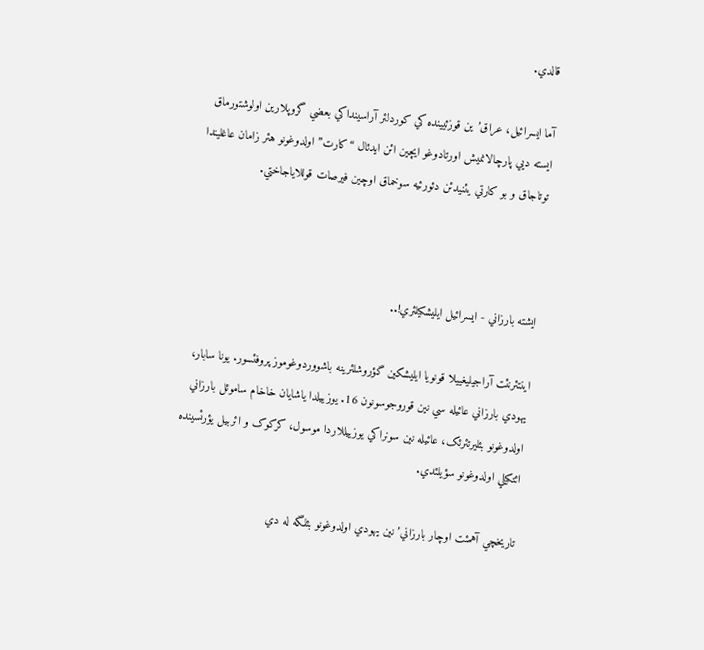قالدي.

آما ايسرائيل، عراق’ين قوزئيينده کي کوردلئر آراسينداکي بعضي گروپلارين اولوشتورماق ايسته ديي پارچالانميش اورتادوغو ايچين ائن ايدئال “کارت” اولدوغونو هئر زامان عاغليندا توتاجاق و بو کارتي يئنيدئن دئورئيه سوخماق اوچين فيرصات قوللاياجاختي.



ايشته بارزاني - ايسرائيل ايليشکيلئري!..

اينتئرنئت آراجيليغييلا قونويا ايليشکين گؤروشلئرينه باشووردوغوموز پروفئسور. يونا سابار، يهودي بارزاني عائیله سي نين قوروجوسونون 16. يوزييلدا ياشايان خاخام ساموئل بارزاني اولدوغونو بئليرتئرئک، عائیله نين سونراکي يوزييللاردا موسول، کرکوک و ائربيل يؤرئسينده ائتکيلي اولدوغونو سؤيلئدي.

تاريخچي آهمئت اوچار بارزاني’نين يهودي اولدوغونو بئلگه له دي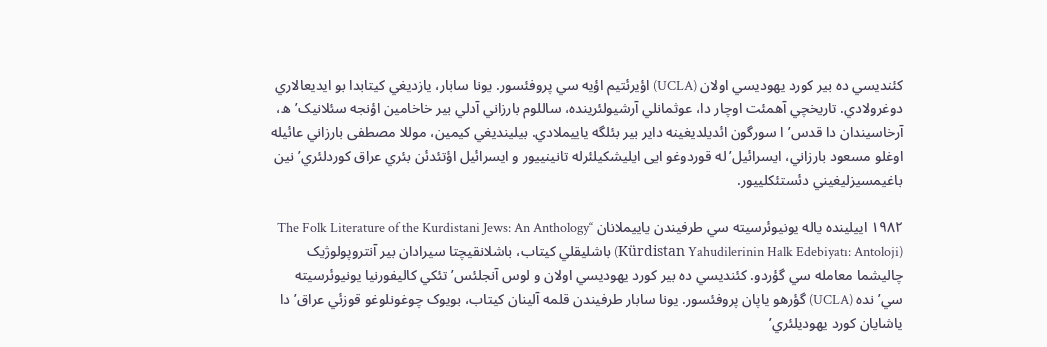کئنديسي ده بير کورد يهوديسي اولان (UCLA) اؤیرئتيم اؤيه سي پروفئسور. يونا سابار، يازديغي کيتابدا بو ايديعالاري دوغرولادي. تاريخچي آهمئت اوچار دا، عوثمانلي آرشيولئرينده، ساللوم بارزاني آدلي بير خاخامين اؤنجه سئلانيک’ه، آرخاسيندان دا قدس’ا سورگون ائديلديغينه داير بير بئلگه ياييملادي. بيلينديغي کیمین، موللا مصطفی بارزاني عائیله اوغلو مسعود بارزاني، ايسرائيل’له قوردوغو ایی ايليشکيلئرله تانينييور و ايسرائيل اؤتئدئن بئري عراق کوردلئري’نين باغيمسيزليغيني دئستئکلييور.

۱۹۸۲ اييلينده ياله یونیوئرسیته سي طرفيندن ياييملانان ‘‘The Folk Literature of the Kurdistani Jews: An Anthology (Kürdistan Yahudilerinin Halk Edebiyatı: Antoloji) باشليقلي کيتاب، باشلانقيچتا سيرادان بير آنتروپولوژيک چاليشما معامله سي گؤردو. کئنديسي ده بير کورد يهوديسي اولان و لوس آنجلئس’تئکي کاليفورنيا یونیوئرسیته سي’نده (UCLA) گؤرهو ياپان پروفئسور. يونا سابار طرفيندن قلمه آلينان کيتاب، بويوک چوغونلوغو قوزئي عراق’دا ياشايان کورد يهوديلئري’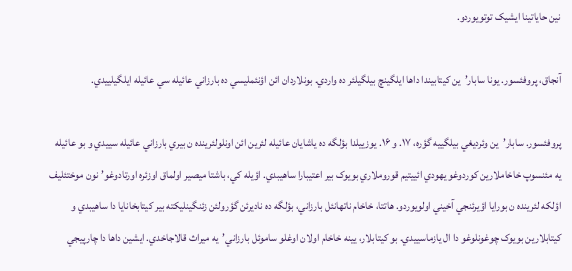نين حاياتينا ايشيک توتويوردو.

آنجاق، پروفئسور. يونا سابار’ين کيتابيندا داها ايلگينچ بيلگيلئر ده واردي. بونلاردان ائن اؤنئمليسي ده بارزاني عائیله سي عائیله ايلگيلييدي.

پروفئسور. سابار’ين وئرديغي بيلگييه گؤره، ۱۷. و ۱۶. يوزييلدا بؤلگه ده ياشايان عائیله لئرين ائن اونلولئرينده ن بيري بارزاني عائیله سييدي و بو عائیله يه مئنسوپ خاخاملارين کوردوغو يهودي ائیيتيم قوروملاري بويوک بير اعتیبارا ساهيبدي. اؤيله کي، باشتا میصیر اولماق اوزئره اورتادوغو’نون موختئليف اؤلکه لئرينده ن بورايا اؤیرئنجي آخيني اولويوردو. هاتتا، خاخام ناتهانئل بارزاني، بؤلگه ده ناديرئن گؤرولئن زئنگينليکته بير کيتابخانايا دا ساهيبدي و کيتابلارين بويوک چوغونلوغو دا ال يازماسييدي. بو کيتابلار، يينه خاخام اولان اوغلو ساموئل بارزاني’يه ميراث قالاجاخدي. ايشين داها دا چارپيجي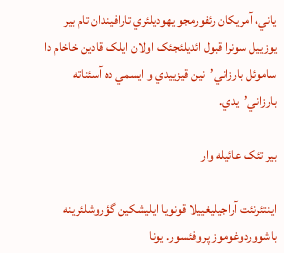ياني، آمريکان رئفورمجو يهوديلئري تارافيندان تام بير يوزييل سونرا قبول ائديلئجئک اولان ايلک قادين خاخام دا ساموئل بارزاني’نين قيزييدي و ايسمي ده آسئناته بارزاني’يدي.

بير تئک عائیله وار

اينتئرنئت آراجيليغييلا قونويا ايليشکين گؤروشلئرينه باشووردوغوموز پروفئسور. يونا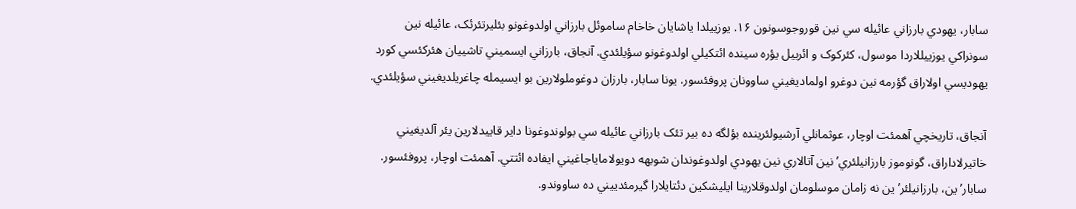سابار، يهودي بارزاني عائیله سي نين قوروجوسونون ۱۶. يوزييلدا ياشايان خاخام ساموئل بارزاني اولدوغونو بئليرتئرئک، عائیله نين سونراکي يوزييللاردا موسول، کئرکوک و ائربيل يؤره سينده ائتکيلي اولدوغونو سؤيلئدي. آنجاق، بارزاني ايسميني تاشييان هئرکئسي کورد يهوديسي اولاراق گؤرمه نين دوغرو اولماديغيني ساوونان پروفئسور. يونا سابار، بارزان دوغوملولارين بو ايسيمله چاغريلديغيني سؤيلئدي.

آنجاق، تاريخچي آهمئت اوچار، عوثمانلي آرشيولئرينده بؤلگه ده بير تئک بارزاني عائیله سي بولوندوغونا داير قاییدلارين يئر آلديغيني خاتيرلاداراق، گونوموز بارزانيلئري’نين آتالاري نين يهودي اولدوغوندان شوبهه دويولاماياجاغيني ايفاده ائتتي. آهمئت اوچار، پروفئسور. سابار’ين، بارزانيلئر’ين نه زامان موسلومان اولدوقلارينا ايليشکين دئتايلارا گيرمئدييني ده ساووندو.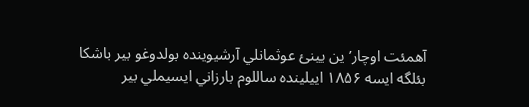آهمئت اوچار’ين يينئ عوثمانلي آرشيوينده بولدوغو بير باشکا بئلگه ايسه ۱۸۵۶ اييلينده ساللوم بارزاني ايسيملي بير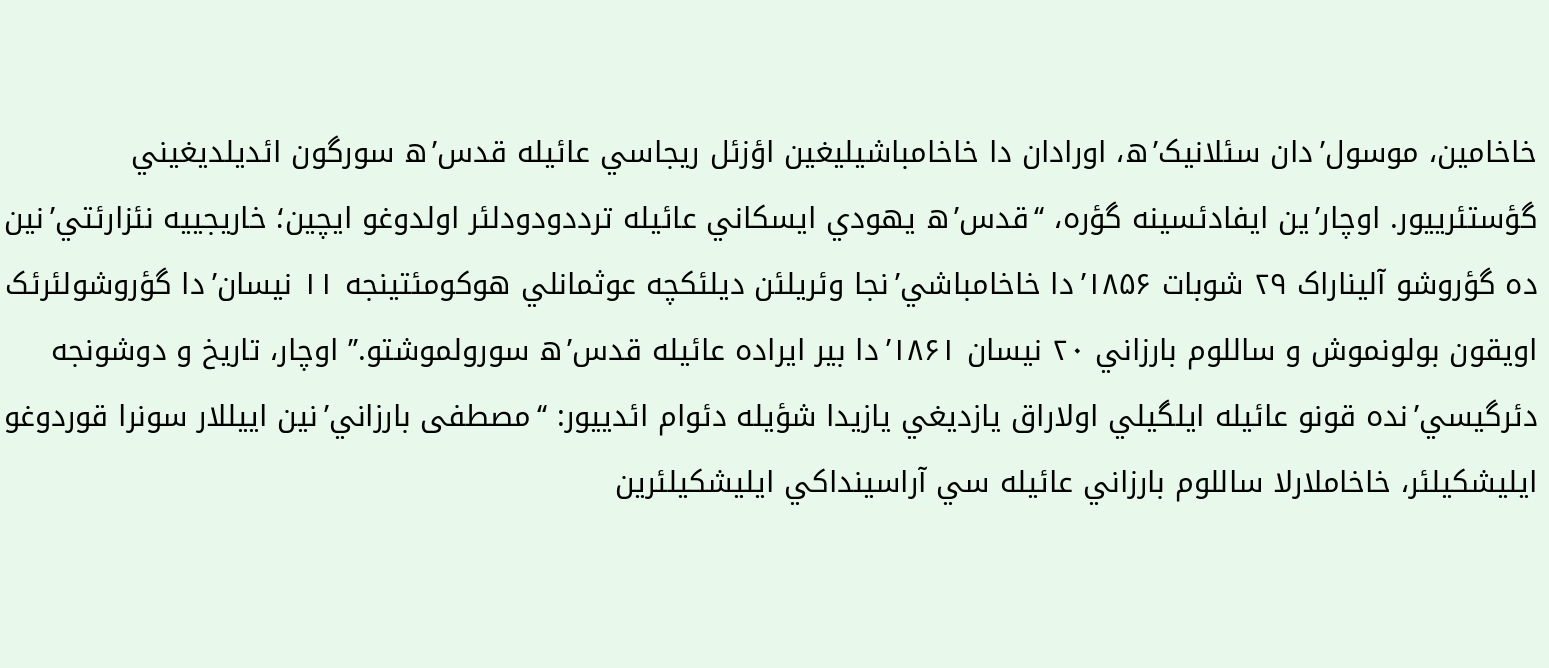خاخامين، موسول’دان سئلانيک’ه، اورادان دا خاخامباشيليغين اؤزئل ريجاسي عائیله قدس’ه سورگون ائديلديغيني گؤستئرييور. اوچار’ين ايفادئسينه گؤره، ‘‘قدس’ه يهودي ايسکاني عائیله ترددودودلئر اولدوغو ايچين؛ خاريجييه نئزارئتي’نين ده گؤروشو آليناراک ۲۹ شوبات ۱۸۵۶’دا خاخامباشي’نجا وئريلئن ديلئکچه عوثمانلي هوکومئتينجه ۱۱ نيسان’دا گؤروشولئرئک اويقون بولونموش و ساللوم بارزاني ۲۰ نيسان ۱۸۶۱’دا بير ايراده عائیله قدس’ه سورولموشتو.’’ اوچار، تاريخ و دوشونجه دئرگيسي’نده قونو عائیله ايلگيلي اولاراق يازديغي يازيدا شؤيله دئوام ائدييور: ‘‘مصطفی بارزاني’نين اييللار سونرا قوردوغو ايليشکيلئر، خاخاملارلا ساللوم بارزاني عائیله سي آراسينداکي ايليشکيلئرين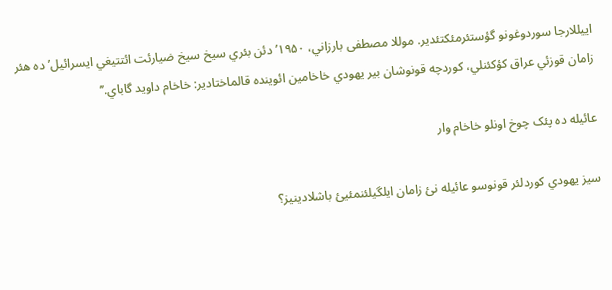اييللارجا سوردوغونو گؤستئرمئکتئدير. موللا مصطفی بارزاني، ۱۹۵۰’دئن بئري سيخ سيخ ضيارئت ائتتيغي ايسرائيل’ده هئر زامان قوزئي عراق کؤکئنلي، کوردچه قونوشان بير يهودي خاخامين ائوينده قالماختادير: خاخام داويد گاباي.’’

عائیله ده پئک چوخ اونلو خاخام وار

سيز يهودي کوردلئر قونوسو عائیله نئ زامان ايلگيلئنمئيئ باشلادينيز؟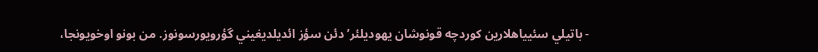- باتيلي سئيياهلارين کوردچه قونوشان يهوديلئر’دئن سؤز ائديلديغيني گؤرويورسونوز. من بونو اوخويونجا،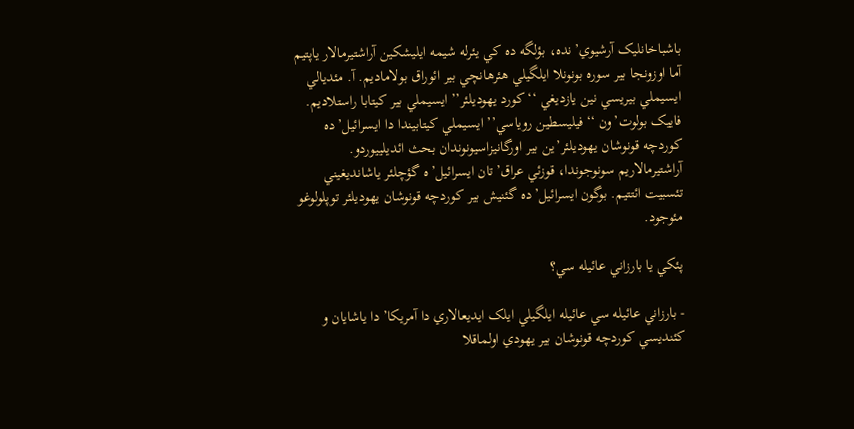باشباخانليک آرشيوي’نده، بؤلگه ده کي يئرله شيمه ايليشکين آراشتيرمالار ياپتيم آما اوزونجا بير سوره بونونلا ايلگيلي هئرهانچي بير ائوراق بولاماديم. آ. مئديالي ايسيملي بيريسي نين يازديغي ‘‘کورد يهوديلئر’’ ايسيملي بير کيتابا راستلاديم. فايیک بولوت’ون ‘‘فيليسطين روياسي’’ ايسيملي کيتابيندا دا ايسرائيل’ده کوردچه قونوشان يهوديلئر’ين بير اورگانيزاسيونوندان بحث ائديلييوردو. آراشتيرمالاريم سونوجوندا، قوزئي عراق’تان ايسرائيل’ه گؤچلئر ياشانديغيني تئسبيت ائتتيم. بوگون ايسرائيل’ده گئنيش بير کوردچه قونوشان يهوديلئر توپلولوغو مئوجود.

پئکي يا بارزاني عائیله سي؟

- بارزاني عائیله سي عائیله ايلگيلي ايلک ايديعالاري دا آمريکا’دا ياشايان و کئنديسي کوردچه قونوشان بير يهودي اولماقلا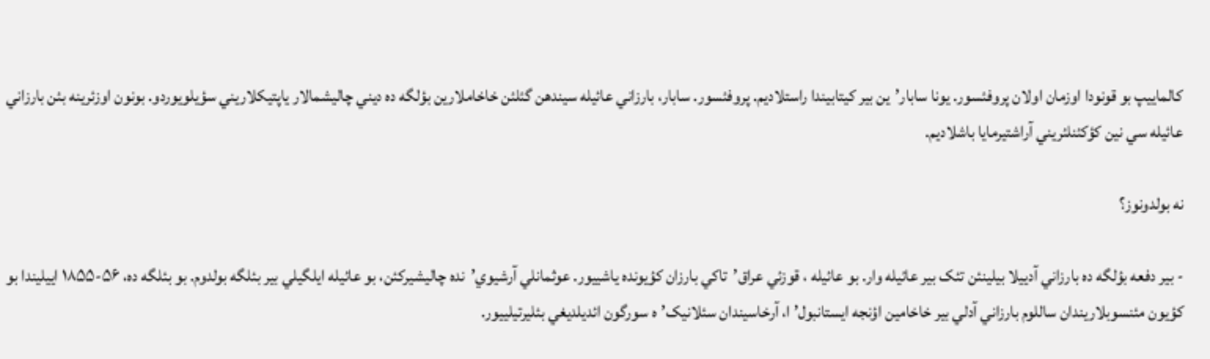کالماييپ بو قونودا اوزمان اولان پروفئسور. يونا سابار’ين بير کيتابيندا راستلاديم. پروفئسور. سابار، بارزاني عائیله سيندهن گئلئن خاخاملارين بؤلگه ده ديني چاليشمالار ياپتيکلاريني سؤيلويوردو. بونون اوزئرينه بئن بارزاني عائیله سي نين کؤکئنلئريني آراشتيرمايا باشلاديم.

نه بولدونوز؟

- بير دفعه بؤلگه ده بارزاني آدييلا بيلينئن تئک بير عائیله وار. بو عائیله ، قوزئي عراق’تاکي بارزان کؤيونده ياشييور. عوثمانلي آرشيوي’نده چاليشيرکئن، بو عائیله ايلگيلي بير بئلگه بولدوم. بو بئلگه ده، ۵۶-۱۸۵۵ اييليندا بو کؤيون مئنسوبلاريندان ساللوم بارزاني آدلي بير خاخامين اؤنجه ايستانبول’ا، آرخاسيندان سئلانيک’ه سورگون ائديلديغي بئليرتيلييور.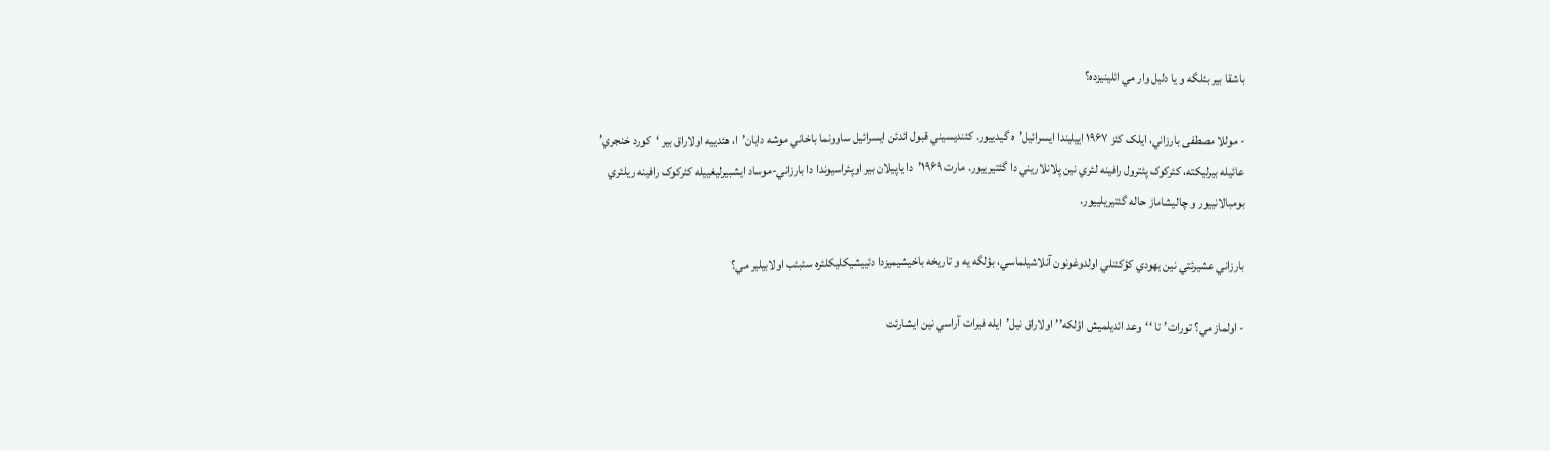باشقا بير بئلگه و يا دليل وار مي ائلينيزده؟

- موللا مصطفی بارزاني، ايلک کئز ۱۹۶۷ اييليندا ايسرائيل’ه گيدييور. کئنديسيني قبول ائدئن ايسرائيل ساوونما باخاني موشه دايان’ا، هئدييه اولاراق بير ‘کورد خنجري’ عائیله بيرليکته، کئرکوک پئترول رافينه لئري نين پلانلاريني دا گئتيرييور. مارت ۱۹۶۹’دا ياپيلان بير اوپئراسيوندا دا بارزاني-موساد ايشبيرليغييله کئرکوک رافينه ريلئري بومبالانييور و چاليشاماز حاله گئتيريلييور.

بارزاني عشيرئتي نين يهودي کؤکئنلي اولدوغونون آنلاشيلماسي، بؤلگه يه و تاريخه باخيشيميزدا دئييشيکليکلئره سئبئب اولابيلير مي؟

- اولماز مي؟ تورات’تا ‘‘وعد ائديلميش اؤلکه’’ اولاراق نيل’ایله فيرات آراسي نين ايشارئت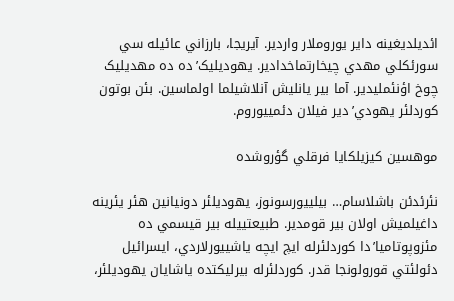ائديلديغينه داير يوروملار واردير. آيريجا، بارزاني عائیله سي سورئکلي مهدي چيخارتماخدادير. يهوديليک’ده ده مهديليک چوخ اؤنئمليدير. آما بير يانليش آنلاشيلما اولماسين. بئن بوتون کوردلئر يهودي’دير فيلان دئمييوروم.

موهسين کيزيلکايا فرقلي گؤروشده

نئرئدئن باشلاسام… بيلييورسونوز، يهوديلئر دونيانين هئر يئرينه داغيلميش اولان بير قومدير. طبیعتييله بير قيسمي ده مئزوپوتاميا’دا کوردلئرله ايچ ايچه ياشييورلاردي، ايسرائيل دئولئتي قورولونجا قدر. کوردلئرله بيرليکتده ياشايان يهوديلئر،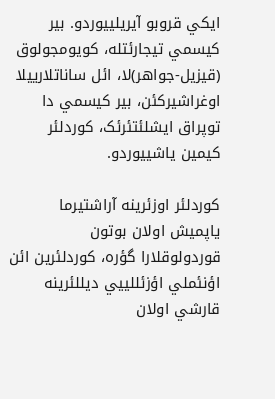ايکي قروبو آيريلييوردو. بير کيسمي تيجارئتله، کويومجولوق (قیزیل-جواهر)لا، ائل ساناتلارييلا اوغراشيرکئن، بير کيسمي دا توپراق ايشلئتئرئک، کوردلئر کیمین ياشييوردو.

کوردلئر اوزئرينه آراشتيرما ياپميش اولان بوتون قوردولوقلارا گؤره، کوردلئرين ائن اؤنئملي اؤزئلليیي ديللئرينه قارشي اولان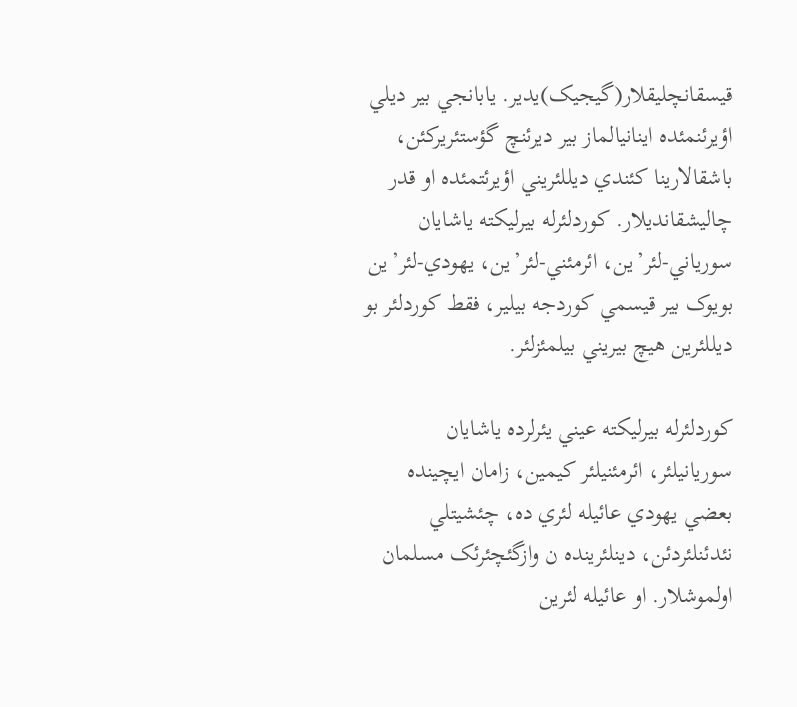قيسقانچليقلار(گیجیک)يدير. يابانجي بير ديلي اؤیرئنمئده اینانیالماز بير ديرئنچ گؤستئريرکئن، باشقالارينا کئندي ديللئريني اؤیرئتمئده او قدر چالیشقاندیلار. کوردلئرله بيرليکته ياشايان سورياني-لئر’ين، ائرمئني-لئر’ين، يهودي-لئر’ين بويوک بير قيسمي کوردجه بيلير، فقط کوردلئر بو ديللئرين هيچ بيريني بيلمئزلئر.

کوردلئرله بيرليکته عيني يئرلرده ياشايان سوريانيلئر، ائرمئنيلئر کیمین، زامان ايچينده بعضي يهودي عائیله لئري ده، چئشيتلي نئدئنلئردئن، دينلئرينده ن وازگئچئرئک مسلمان اولموشلار. او عائیله لئرين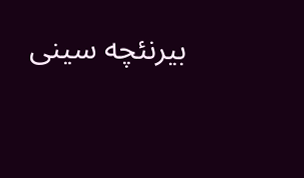بيرنئچه سینی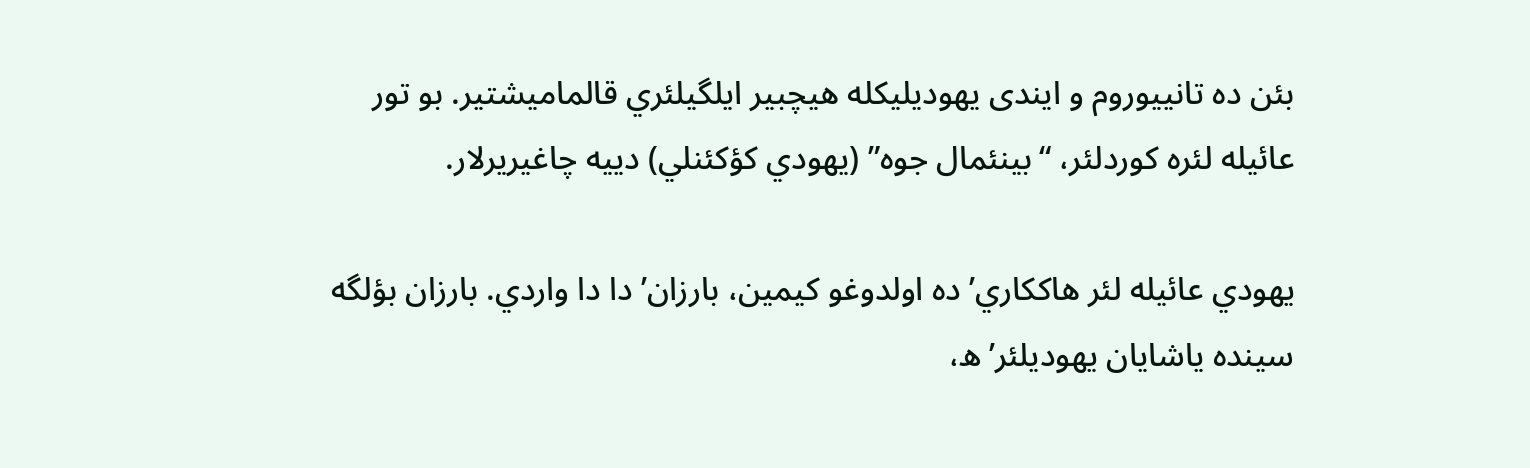بئن ده تانييوروم و ایندی يهوديليکله هيچبير ايلگيلئري قالماميشتير. بو تور عائیله لئره کوردلئر، “بينئمال جوه” (يهودي کؤکئنلي) دييه چاغيريرلار.

يهودي عائیله لئر هاککاري’ده اولدوغو کیمین، بارزان’دا دا واردي. بارزان بؤلگه سينده ياشايان يهوديلئر’ه،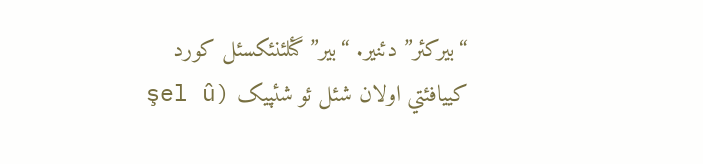“بیرکئر” دئنير. “بیر” گئلئنئکسئل کورد کييافئتي اولان شئل ئو شئپيک (şel û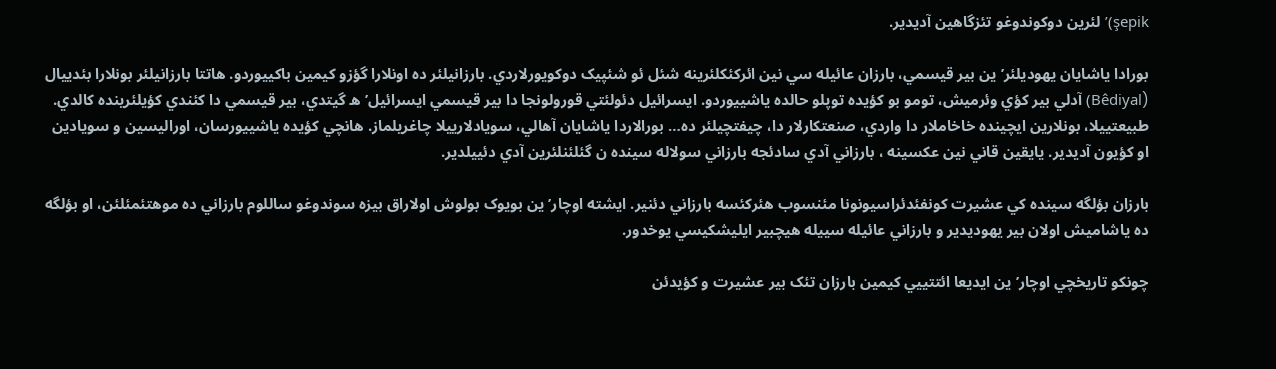şepik)’لئرين دوکوندوغو تئزگاهين آديدير.

بورادا ياشايان يهوديلئر’ين بير قيسمي، بارزان عائیله سي نين ائرکئکلئرينه شئل ئو شئپيک دوکويورلاردي. بارزانيلئر ده اونلارا گؤزو کیمین باکييوردو. هاتتا بارزانيلئر بونلارا بئدييال (Bêdiyal) آدلي بير کؤي وئرميش، تومو بو کؤيده توپلو حالده ياشييوردو. ايسرائيل دئولئتي قورولونجا دا بير قيسمي ايسرائيل’ه گيتدي، بير قيسمي دا کئندي کؤيلئرينده کالدي. طبیعتييلا، بونلارين ايچينده خاخاملار دا واردي، صنعتکارلار دا، چيفتچيلئر ده… بورالاردا ياشايان آهالي، سويادلارييلا چاغريلماز. هانچي کؤيده ياشييورسان، اوراليسين و سويادين او کؤيون آديدير. يايقين قاني نين عکسينه ، بارزاني آدي سادئجه بارزاني سولاله سينده ن گئلئنلئرين آدي دئیيلدير.

بارزان بؤلگه سينده کي عشیرت کونفئدئراسيونونا مئنسوب هئرکئسه بارزاني دئنير. ايشته اوچار’ين بويوک بولوش اولاراق بيزه سوندوغو ساللوم بارزاني ده موهتئمئلئن، او بؤلگه ده ياشاميش اولان بير يهوديدير و بارزاني عائیله سييله هيچبير ايليشکيسي يوخدور.

چونکو تاريخچي اوچار’ين ايديعا ائتتيیي کیمین بارزان تئک بير عشیرت و کؤيدئن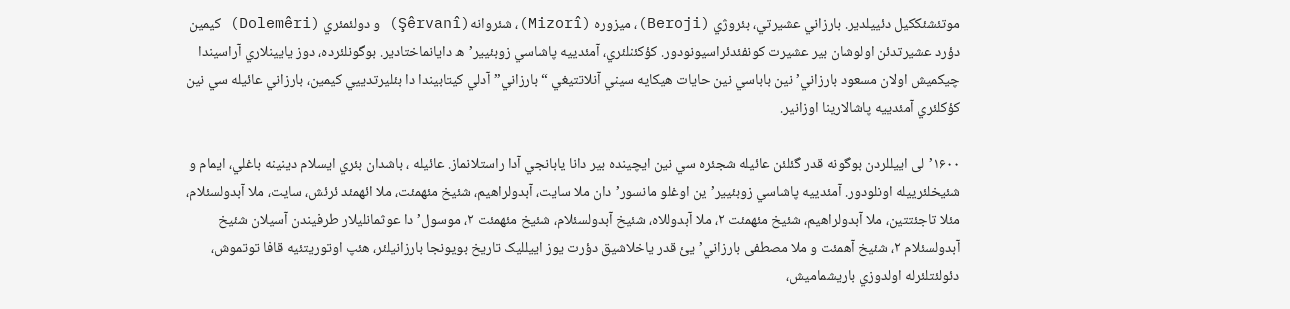موتئشئککيل دئیيلدير. بارزاني عشیرتي، بئروژي (Beroji)، ميزوره (Mizorî)، شئروانه(Şêrvanî) و دولئمئري (Dolemêri) کیمین دؤرد عشیرتدئن اولوشان بير عشیرت کونفئدئراسيونودور. کؤکئنلئري، آمئدييه پاشاسي زوبئيير’ه دايانماختادير. بوگونلئرده، دوز يايينلاري آراسيندا چيکميش اولان مسعود بارزاني’ نين باباسي نين حايات هيکايه سيني آنلاتتيغي “بارزاني” آدلي کيتابيندا دا بئليرتديیي کیمین، بارزاني عائیله سي نين کؤکلئري آمئدييه پاشالارينا اوزانير.

۱۶۰۰’لی اييللردن بوگونه قدر گئلئن عائیله شجئره سي نين ايچينده بير دانا يابانجي آدا راستلانماز. عائیله ، باشدان بئري ايسلام دينينه باغلي، ايمام و شئيخلئرييله اونلودور. آمئدييه پاشاسي زوبئيير’ين اوغلو مانسور’دان ملا سايت، آبدولراهيم، شئيخ مئهمئت، ملا ائهمئد ئرئش، سايت، ملا آبدولسئلام، مئلا تاجئتتين، ملا آبدولراهيم، شئيخ مئهمئت ۲، ملا آبدوللاه، شئيخ آبدولسئلام، شئيخ مئهمئت ۲، موسول’دا عوثمانليلار طرفيندن آسيلان شئيخ آبدولسئلام ۲، شئيخ آهمئت و ملا مصطفی بارزاني’يئ قدر ياخلاشيق دؤرت يوز اييلليک تاريخ بويونجا بارزانيلئر، هئپ اوتوريتئيه قافا توتموش، دئولئتلئرله اولدوزي باريشماميش،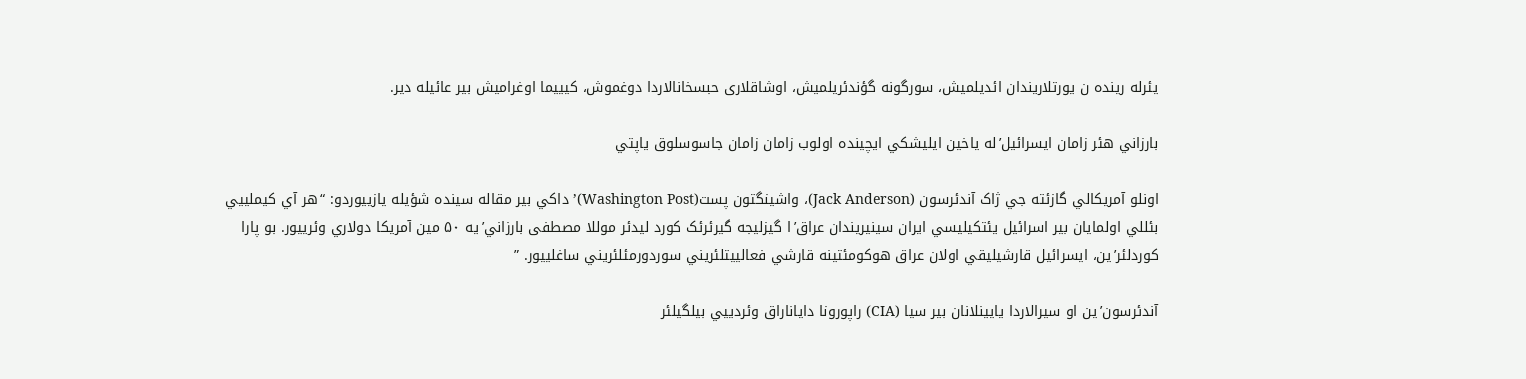يئرله رينده ن يورتلاريندان ائديلميش، سورگونه گؤندئريلميش، اوشاقلاری حبسخانالاردا دوغموش، کيييما اوغراميش بير عائیله دير.

بارزاني هئر زامان ايسرائيل’له یاخین ايليشکي ايچينده اولوب زامان زامان جاسوسلوق ياپتي

اونلو آمريکالي گازئته جي ژاک آندئرسون (Jack Anderson)، واشينگتون پست(Washington Post)’داکي بير مقاله سينده شؤيله يازييوردو: “هر آي کيمليیي بئللي اولمايان بير اسرائيل يئتکيليسي ايران سينيريندان عراق’ا گيزليجه گيرئرئک کورد ليدئر موللا مصطفی بارزاني’يه ۵۰ مين آمريکا دولاري وئرييور. بو پارا کوردلئر’ين، ايسرائيل قارشيليقي اولان عراق هوکومئتينه قارشي فعالييتلئريني سوردورمئلئريني ساغلييور. ”

آندئرسون’ين او سيرالاردا يايينلانان بير سيا (CIA) راپورونا داياناراق وئرديیي بيلگيلئر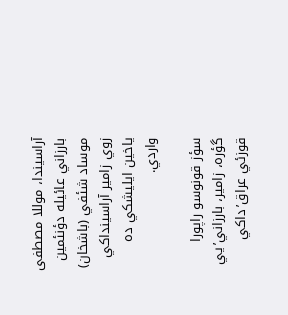آراسيندا، موللا مصطفی بارزاني عائیله دؤنئمين موساد شئفي (باشخان) زوي زامير آراسينداکي ياخين ايليشکي ده واردي.

سؤز قونوسو راپورا گؤره، زامير، بارزاني’يي قوزئي عراق’داکي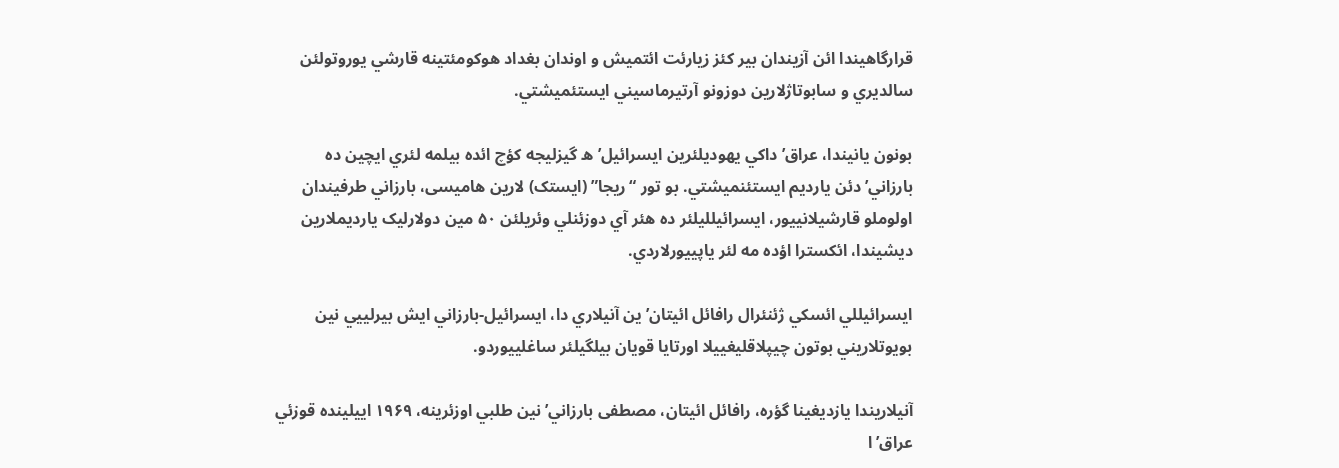قرارگاهيندا ائن آزيندان بير کئز زيارئت ائتميش و اوندان بغداد هوکومئتينه قارشي يوروتولئن سالديري و سابوتاژلارين دوزونو آرتيرماسيني ايستئميشتي.

بونون يانيندا، عراق’داکي يهوديلئرين ايسرائيل’ه گيزليجه کؤچ ائده بيلمه لئري ايچين ده بارزاني’دئن يارديم ايستئنميشتي. بو تور “ريجا” (ایستک) لارين هامیسی، بارزاني طرفيندان اولوملو قارشيلانييور، ايسرائيلليلئر ده هئر آي دوزئنلي وئريلئن ۵۰ مين دولارليک يارديملارين ديشيندا، ائکسترا اؤده مه لئر ياپييورلاردي.

ايسرائيللي ائسکي ژئنئرال رافائل ائيتان’ين آنيلاري دا، ايسرائيل-بارزاني ايش بيرليیي نين بويوتلاريني بوتون چيپلاقليغييلا اورتايا قويان بيلگيلئر ساغلييوردو.

آنيلاريندا يازديغينا گؤره، رافائل ائيتان، مصطفی بارزاني’نين طلبي اوزئرينه، ۱۹۶۹ اييلينده قوزئي عراق’ا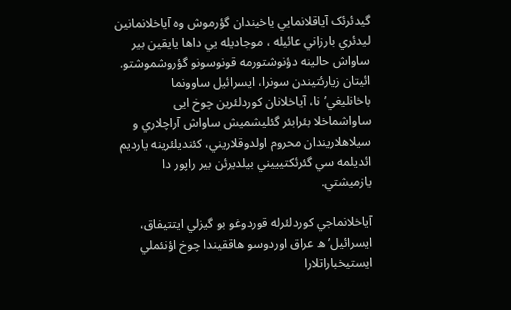گيدئرئک آياقلانمايي ياخيندان گؤرموش وه آياخلانمانين ليدئري بارزاني عائیله ، موجادیله يي داها يايقين بير ساواش حالينه دؤنوشتورمه قونوسونو گؤروشموشتو. ائيتان زيارئتيندن سونرا، ايسرائيل ساوونما باخانليغي’نا، آياخلانان کوردلئرين چوخ ایی ساواشماخلا بئرابئر گئليشميش ساواش آراچلاري و سيلاهلاريندان محروم اولدوقلاريني، کئنديلئرينه يارديم ائديلمه سي گئرئکتيیيني بيلديرئن بير راپور دا يازميشتي.

آياخلانماجي کوردلئرله قوردوغو بو گيزلي ايتتيفاق، ايسرائيل’ه عراق اوردوسو هاققيندا چوخ اؤنئملي ايستيخباراتلارا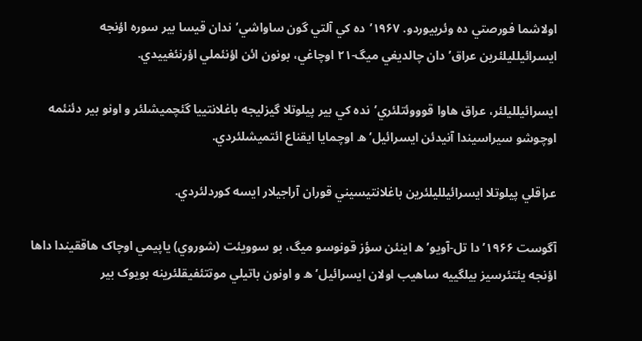اولاشما فورصتي ده وئرييوردو. ۱۹۶۷’ده کي آلتي گون ساواشي’ندان قيسا بير سوره اؤنجه ايسرائيلليلئرين عراق’دان چالديغي ميگ-۲۱ اوچاغي، بونون ائن اؤنئملي اؤرنئغييدي.

ايسرائيلليلئر، عراق هاوا قوووئتلئري’نده کي بير پيلوتلا گيزليجه باغلانتييا گئچميشلئر و اونو بير دئنئمه اوچوشو سيراسيندا آنيدئن ايسرائيل’ه اوچمايا ايقناع ائتميشلئردي.

عراقلي پيلوتلا ايسرائيلليلئرين باغلانتيسيني قوران آراجيلار ايسه کوردلئردي.

آگوست ۱۹۶۶’دا تل-آويو’ه اينئن سؤز قونوسو ميگ، بو سوويئت (شوروي) ياپيمي اوچاک هاققيندا داها اؤنجه يئتئرسيز بيلگييه ساهيب اولان ايسرائيل’ه و اونون باتيلي موتتئفيقلئرينه بويوک بير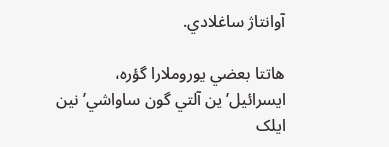آوانتاژ ساغلادي.

هاتتا بعضي يوروملارا گؤره، ايسرائيل’ين آلتي گون ساواشي’نين ايلک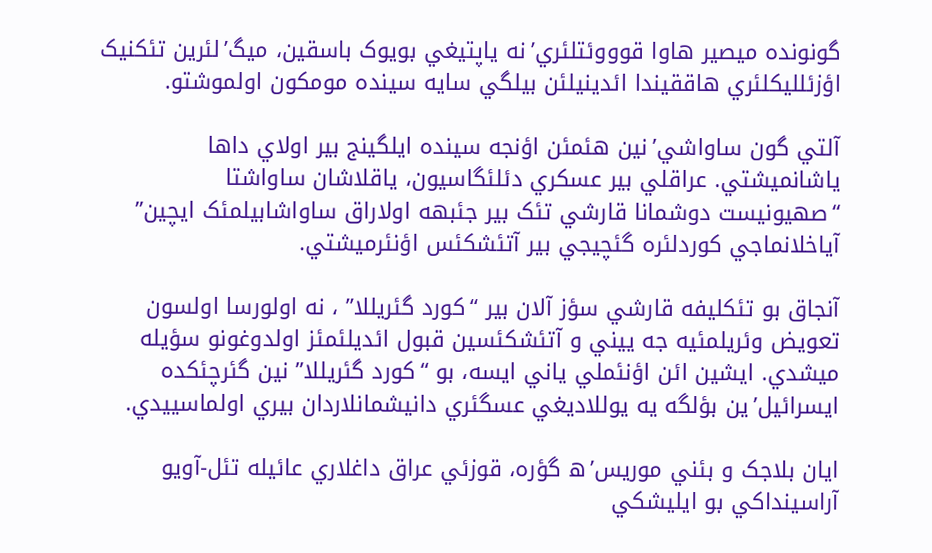گونونده میصیر هاوا قوووئتلئري’نه ياپتيغي بويوک باسقين، ميگ’لئرين تئکنيک اؤزئلليکلئري هاققيندا ائدينيلئن بيلگي سايه سينده مومکون اولموشتو.

آلتي گون ساواشي’نين هئمئن اؤنجه سينده ايلگينج بير اولاي داها ياشانميشتي. عراقلي بير عسکري دئلئگاسيون، ياقلاشان ساواشتا “صهیونيست دوشمانا قارشي تئک بير جئبهه اولاراق ساواشابيلمئک ايچين” آياخلانماجي کوردلئره گئچيجي بير آتئشکئس اؤنئرميشتي.

آنجاق بو تئکليفه قارشي سؤز آلان بير “کورد گئريللا” ، نه اولورسا اولسون تعویض وئريلمئيه جه یيني و آتئشکئسين قبول ائديلئمئز اولدوغونو سؤيله ميشدي. ايشين ائن اؤنئملي ياني ايسه، بو “کورد گئريللا” نين گئرچئکده ايسرائيل’ين بؤلگه يه يوللاديغي عسگئري دانيشمانلاردان بيري اولماسييدي.

ايان بلاجک و بئني موريس’ه گؤره، قوزئي عراق داغلاري عائیله تئل-آويو آراسينداکي بو ايليشکي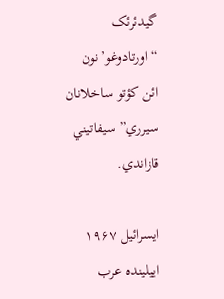گيدئرئک “اورتادوغو’نون ائن کؤتو ساخلانان سيرري” سيفاتيني قازاندي.

ايسرائيل ۱۹۶۷ اييلينده عرب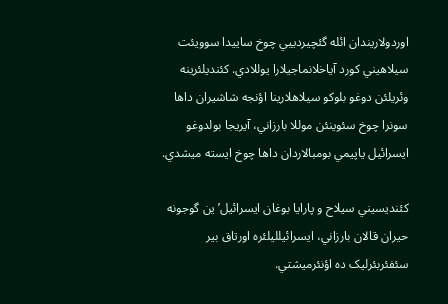اوردولاريندان ائله گئچيرديیي چوخ ساييدا سوويئت سيلاهيني کورد آياخلانماجيلارا يوللادي. کئنديلئرينه وئريلئن دوغو بلوکو سيلاهلارينا اؤنجه شاشيران داها سونرا چوخ سئوينئن موللا بارزاني، آيريجا بولدوغو ايسرائيل ياپيمي بومبالاردان داها چوخ ايسته ميشدي.

کئنديسيني سيلاح و پارايا بوغان ايسرائيل’ين گوجونه حيران قالان بارزاني، ايسرائيلليلئره اورتاق بير سئفئربئرليک ده اؤنئرميشتي.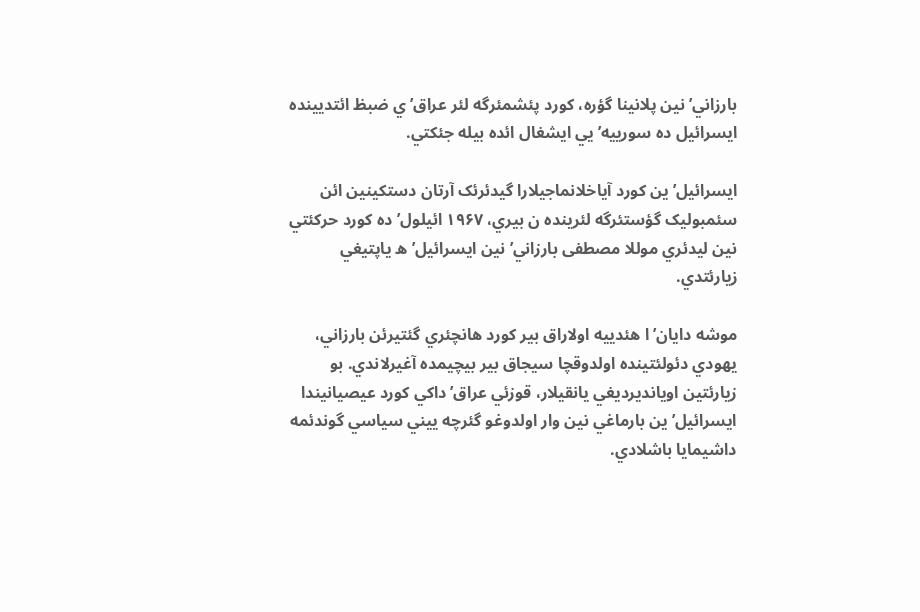بارزاني’نين پلانينا گؤره، کورد پئشمئرگه لئر عراق’ي ضبظ ائتدیینده ايسرائيل ده سورييه’يي ايشغال ائده بيله جئکتي.

ايسرائيل’ين کورد آياخلانماجيلارا گيدئرئک آرتان دستکينين ائن سئمبوليک گؤستئرگه لئرينده ن بيري، ۱۹۶۷ ائيلول’ده کورد حرکئتي نين ليدئري موللا مصطفی بارزاني’ نين ايسرائيل’ه ياپتيغي زيارئتدي.

موشه دايان’ا هئدييه اولاراق بير کورد هانچئري گئتيرئن بارزاني، يهودي دئولئتينده اولدوقچا سيجاق بير بيچيمده آغيرلاندي. بو زيارئتين اويانديرديغي يانقيلار، قوزئي عراق’داکي کورد عيصيانيندا ايسرائيل’ين بارماغي نين وار اولدوغو گئرچه یيني سياسي گوندئمه داشيمايا باشلادي.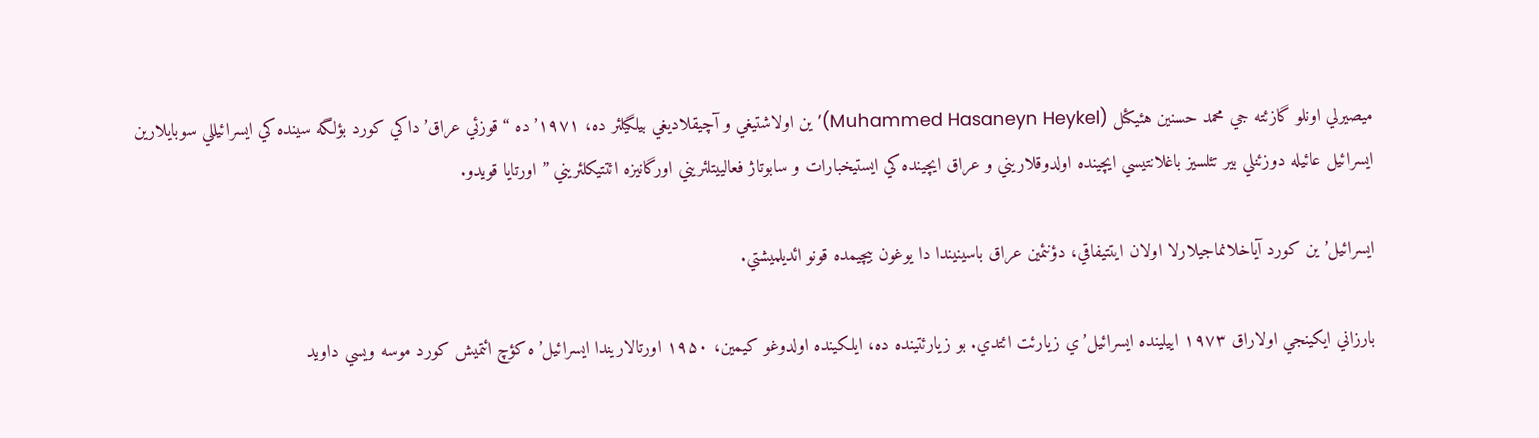میصیرلي اونلو گازئته جي محمد حسنین هئيکئل (Muhammed Hasaneyn Heykel)’ين اولاشتيغي و آچيقلاديغي بيلگيلئر ده، ۱۹۷۱’ده “قوزئي عراق’داکي کورد بؤلگه سينده کي ايسرائيللي سوبايلارين ايسرائيل عائیله دوزئنلي بير تئلسيز باغلانتيسي ايچينده اولدوقلاريني و عراق ايچينده کي ايستيخبارات و سابوتاژ فعالييتلئريني اورگانيزه ائتتيکلئريني ” اورتايا قويدو.

ايسرائيل’ين کورد آياخلانماجيلارلا اولان ايتتيفاقي، دؤنئمين عراق باسينيندا دا يوغون بيچيمده قونو ائديلميشتي.

بارزاني ايکينجي اولاراق ۱۹۷۳ اييلينده ايسرائيل’ي زيارئت ائتدي. بو زيارئتينده ده، ايلکينده اولدوغو کیمین، ۱۹۵۰ اورتالاريندا ايسرائيل’ه کؤچ ائتميش کورد موسه ويسي داويد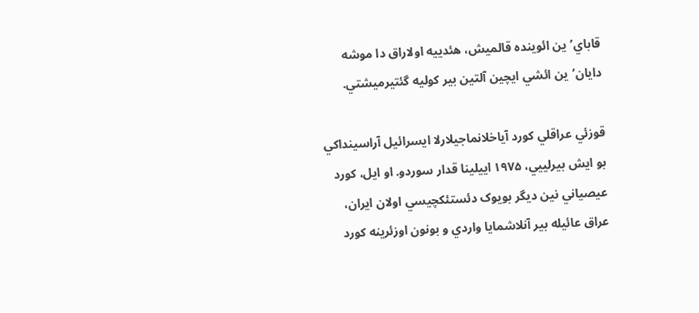قاباي’ين ائوينده قالميش، هئدييه اولاراق دا موشه دايان’ين ائشي ايچين آلتين بير کوليه گئتيرميشتي.

قوزئي عراقلي کورد آياخلانماجيلارلا ايسرائيل آراسينداکي بو ايش بيرليیي، ۱۹۷۵ اييلينا قدار سوردو. او ايل، کورد عيصياني نين ديگر بويوک دئستئکچيسي اولان ايران، عراق عائیله بير آنلاشمايا واردي و بونون اوزئرينه کورد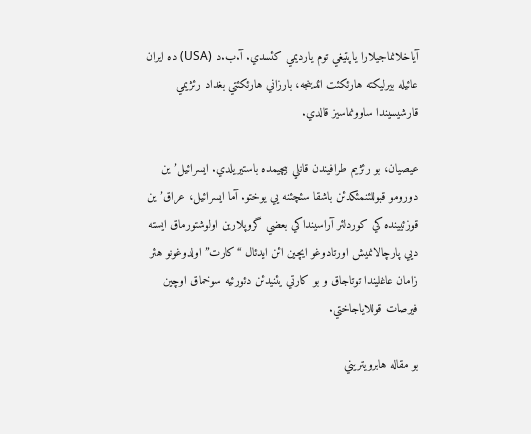آياخلانماجيلارا ياپتيغي توم يارديمي کئسدي. آ.ب.د (USA) ده ايران عائیله بيرليکته هارئکئت ائدينجه، بارزاني هارئکئتي بغداد رئژيمي قارشيسيندا ساوونماسيز قالدي.

عیصيان، بو رئژيم طرافيندن قانلي بيچيمده باستيريلدي. ايسرائيل’ين دورومو قبوللئنمئکدئن باشقا سئچئنه یي يوختو. آما ايسرائيل، عراق’ين قوزئيينده کي کوردلئر آراسينداکي بعضي گروپلارين اولوشتورماق ايسته ديي پارچالانميش اورتادوغو ايچين ائن ايدئال “کارت” اولدوغونو هئر زامان عاغليندا توتاجاق و بو کارتي يئنيدئن دئورئيه سوخماق اوچين فيرصات قوللاياجاختي.

بو مقاله هابرويتريني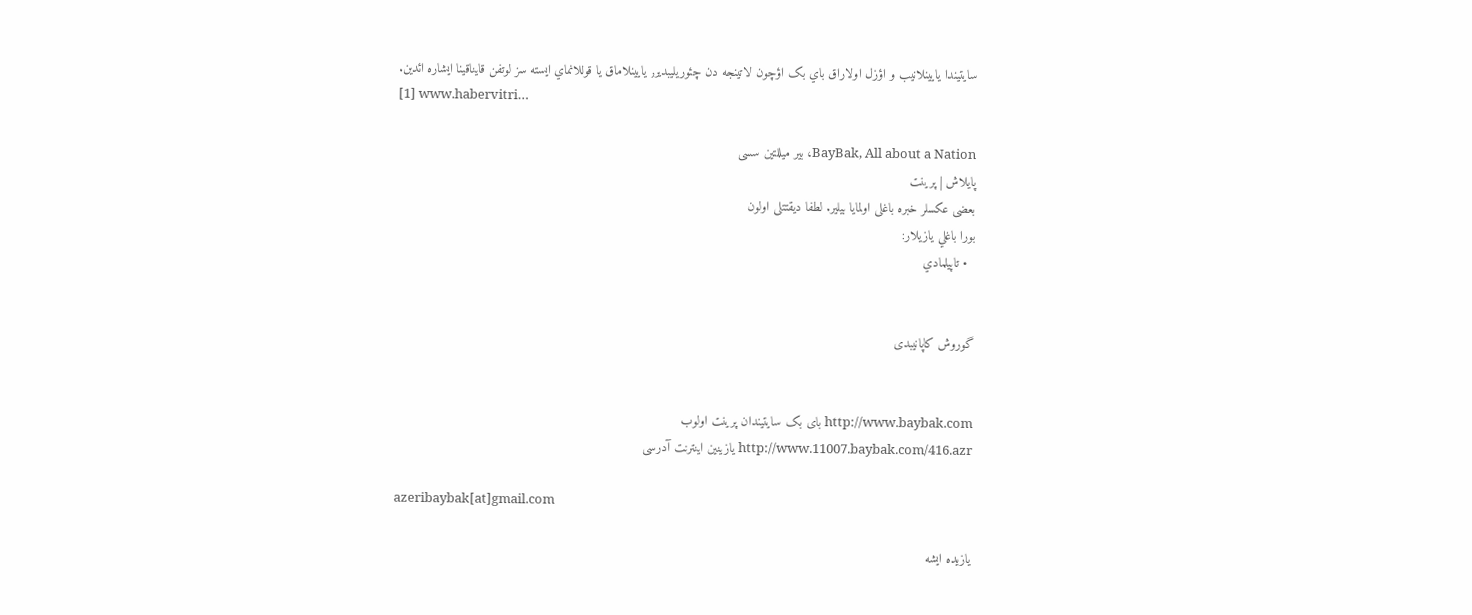سايتيندا يايينلانيب و اؤزل اولاراق باي بک اؤچون لاتينجه دن چئوريليبدير٫ يايينلاماق يا قوللانماي ايسته سز لوتفن قايناقينا ايشاره ائدين.
[1] www.habervitri…

BayBak, All about a Nation، بیر میللتین سسی
پایلاش | پرینت
بعضی عکسلر خبره باغلی اولمایا بیلیر. لطفا دیقتتلی اولون
بورا باغلي يازيلار:
  • تاپيلمادي


گوروش کاپانیبدی


http://www.baybak.com بای بک سایتیندان پرینت اولوب
http://www.11007.baybak.com/416.azr یازینین اینترنت آدرسی

azeribaybak[at]gmail.com

یازیده ایشه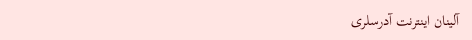آلینان اینترنت آدرسلری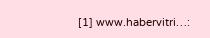[1] www.habervitri…: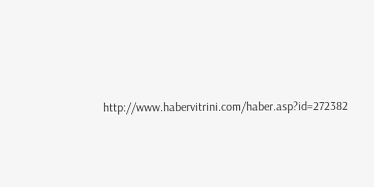http://www.habervitrini.com/haber.asp?id=272382